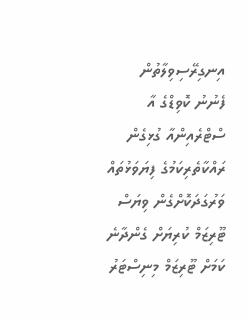އިނގިރޭސިވިލާތުން ފެނުނު ކޮވިޑްގެ އާ ސްޓްރެއިންއާ ގުޅިގެން ރައްކާތެރިކަމުގެ ފިޔަވަޅުތައް ވަރުގަދަކޮށްގެން ވިޔަސް ޓޫރިޒަމް ކުރިޔަށް ގެންދާނެ ކަމަށް ޓޫރިޒަމް މިނިސްޓަރު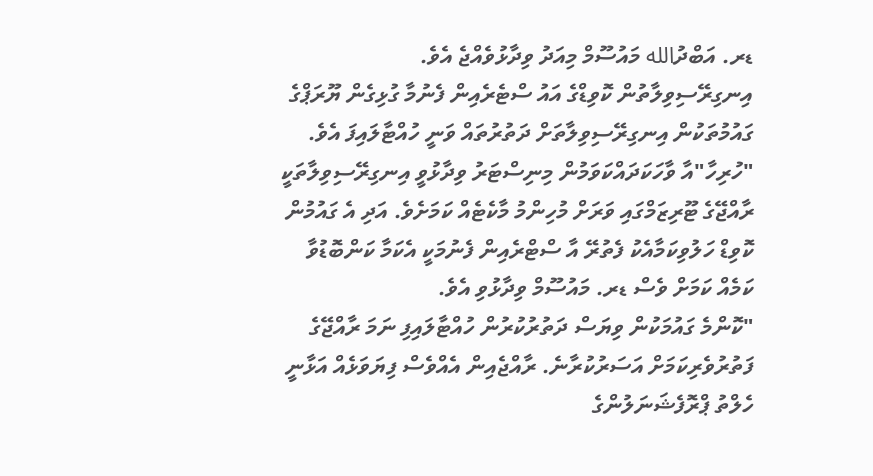ޑރ. އަބްދުالله މައުސޫމް މިއަދު ވިދާޅުވެއްޖެ އެވެ.
އިނގިރޭސިވިލާތުން ކޮވިޑްގެ އައު ސްޓެރެއިން ފެނުމާ ގުޅިގެން ޔޫރަޕްގެ ގައުމުތަކުން އިނގިރޭސިވިލާތަށް ދަތުރުތައް ވަނީ ހުއްޓާލައިފަ އެވެ.
"ހުރިހާ"އާ ވާހަކަދައްކަވަމުން މިނިސްޓަރު ވިދާޅުވީ އިނގިރޭސިވިލާތަކީ ރާއްޖޭގެ ޓޫރިޒަމްގައި ވަރަށް މުހިންމު މާކެޓެއް ކަމަށެވެ. އަދި އެ ގައުމުން ކޮވިޑް ހަލުވިކަމާއެކު ފެތުރޭ އާ ސްޓްރެއިން ފެނުމަކީ އެކަމާ ކަންބޮޑުވާ ކަމެއް ކަމަށް ވެސް ޑރ. މައުސޫމް ވިދާޅުވި އެވެ.
"ކޮންމެ ގައުމަކުން ވިޔަސް ދަތުރުކުރުން ހުއްޓާލައިފި ނަމަ ރާއްޖޭގެ ފަތުރުވެރިކަމަށް އަސަރުކުރާނެ. ރާއްޖެއިން އެއްވެސް ފިޔަވަޅެއް އަޅާނީ ހެލްތު ޕްރޮފެޝަނަލުންގެ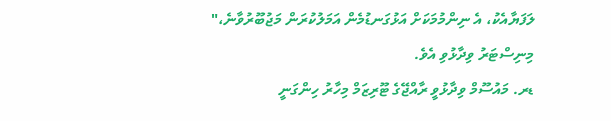ލަފަޔާއެކު، އެ ނިންމުމަކަށް އަޅުގަނޑުމެން އަމަލުކުރަން މަޖުބޫރުވާނެ،" މިނިސްޓަރު ވިދާޅުވި އެވެ.
ޑރ. މައުސޫމް ވިދާޅުވީ ރާއްޖޭގެ ޓޫރިޒަމް މިހާރު ހިންގަނީ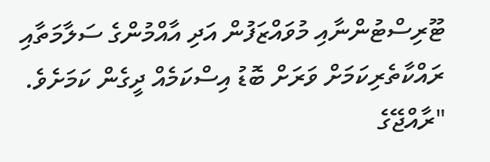ޓޫރިސްޓުންނާއި މުވައްޒަފުން އަދި އާއްމުންގެ ސަލާމަތާއި ރައްކާތެރިކަމަށް ވަރަށް ބޮޑު އިސްކަމެއް ދީގެން ކަމަށެވެ.
"ރާއްޖޭގެ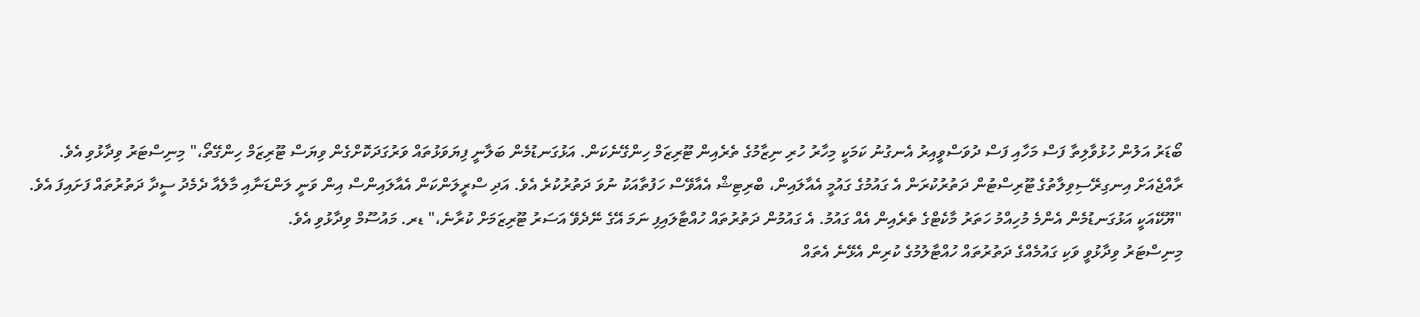ބޯޑަރު އަލުން ހުޅުވާލިތާ ފަސް މަހާއި ފަސް ދުވަސްވީއިރު އެނގުނު ކަމަކީ މިހާރު ހުރި ނިޒާމުގެ ތެރެއިން ޓޫރިޒަމް ހިންގޭނެކަން. އަޅުގަނޑުމެން ބަލާނީ ފިޔަވަޅުތައް ވަރުގަދަކޮށްގެން ވިޔަސް ޓޫރިޒަމް ހިންގޭތޯ،" މިނިސްޓަރު ވިދާޅުވި އެވެ.
ރާއްޖެއަށް އިނގިރޭސިވިލާތުގެ ޓޫރިސްޓުން ދަތުރުކުރަން އެ ގައުމުގެ ގައުމީ އެއާލައިން، ބްރިޓިޝް އެއާވޭސް ހަފުތާއަކު ނުވަ ދަތުރުކުރެ އެވެ. އަދި ސްރީލަންކަން އެއާލައިންސް އިން ވަނީ ލަންޑަނާއި މާލެއާ ދެމެދު ސީދާ ދަތުރުތައް ފަށައިފަ އެވެ.
"ޔޫކޭއަކީ އަޅުގަނޑުމެން އެންމެ މުހިއްމު ހަތަރު މާކެޓްގެ ތެރެއިން އެއް ގައުމު. އެ ގައުމުން ދަތުރުތައް ހުއްޓާލައިފި ނަމަ އޭގެ ނޭދެވޭ އަސަރު ޓޫރިޒަމަށް ކުރާނެ،" ޑރ. މައުސޫމް ވިދާޅުވި އެވެ.
މިނިސްޓަރު ވިދާޅުވީ ވަކި ގައުމެއްގެ ދަތުރުތައް ހުއްޓާލުމުގެ ކުރިން އެޅޭނެ އެތައް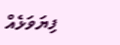ފިޔަވަޅެއް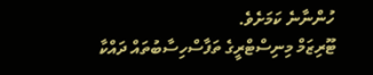ހުންނާނެ ކަމަށެވެ.
ޓޫރިޒަމް މިނިސްޓްރީގެ ތަފާސްހިސާބުތައް ދައްކާ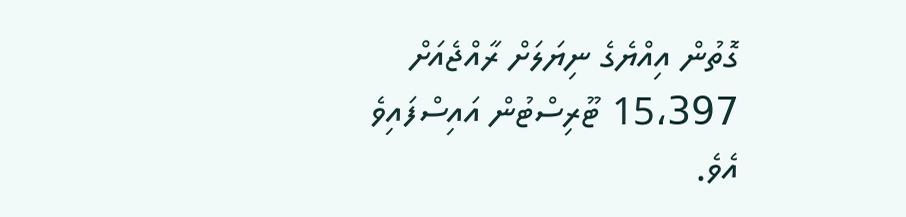ގޮތުން އިއްޔެގެ ނިޔަލަށް ރާއްޖެއަށް 15،397 ޓޫރިސްޓުން އައިސްފައިވެ އެވެ.